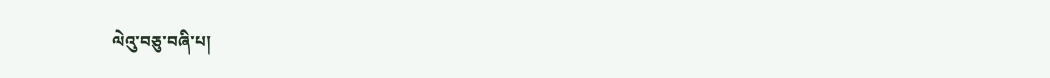ལེའུ་བཅུ་བཞི་པ།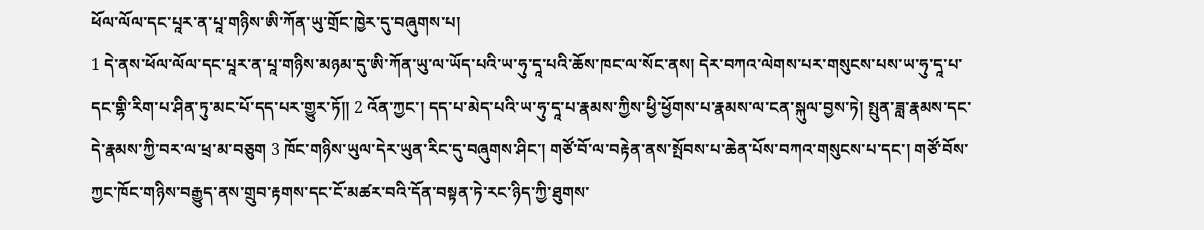ཕོལ་ལོལ་དང་པཱར་ན་པཱ་གཉིས་ཨི་ཀོན་ཡུ་གྲོང་ཁྱེར་དུ་བཞུགས་པ།
1 དེ་ནས་ཕོལ་ལོལ་དང་པཱར་ན་པཱ་གཉིས་མཉམ་དུ་ཨི་ཀོན་ཡུ་ལ་ཡོད་པའི་ཡ་ཧུ་དཱ་པའི་ཆོས་ཁང་ལ་སོང་ནས། དེར་བཀའ་ལེགས་པར་གསུངས་པས་ཡ་ཧུ་དཱ་པ་དང་གྷི་རིག་པ་ཤིན་ཏུ་མང་པོ་དད་པར་གྱུར་ཏོ།། 2 འོན་ཀྱང་། དད་པ་མེད་པའི་ཡ་ཧུ་དཱ་པ་རྣམས་ཀྱིས་ཕྱི་ཕྱོགས་པ་རྣམས་ལ་ངན་སྐུལ་བྱས་ཏེ། སྤུན་ཟླ་རྣམས་དང་དེ་རྣམས་ཀྱི་བར་ལ་ཕྲ་མ་བཅུག 3 ཁོང་གཉིས་ཡུལ་དེར་ཡུན་རིང་དུ་བཞུགས་ཤིང་། གཙོ་བོ་ལ་བརྟེན་ནས་སྤོབས་པ་ཆེན་པོས་བཀའ་གསུངས་པ་དང་། གཙོ་བོས་ཀྱང་ཁོང་གཉིས་བརྒྱུད་ནས་གྲུབ་རྟགས་དང་ངོ་མཚར་བའི་དོན་བསྟན་ཏེ་རང་ཉིད་ཀྱི་ཐུགས་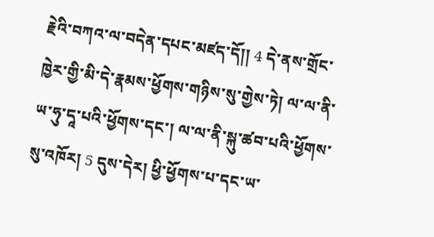རྗེའི་བཀའ་ལ་བདེན་དཔང་མཛད་དོ།། 4 དེ་ནས་གྲོང་ཁྱེར་གྱི་མི་དེ་རྣམས་ཕྱོགས་གཉིས་སུ་གྱེས་ཏེ། ལ་ལ་ནི་ཡ་ཧུ་དཱ་པའི་ཕྱོགས་དང་། ལ་ལ་ནི་སྐུ་ཚབ་པའི་ཕྱོགས་སུ་འཁོར། 5 དུས་དེར། ཕྱི་ཕྱོགས་པ་དང་ཡ་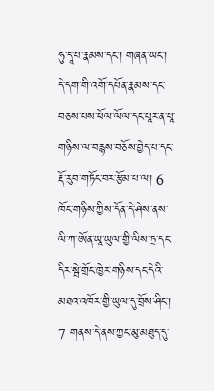ཧུ་དཱ་པ་རྣམས་དང་། གཞན་ཡང་། དེ་དག་གི་འགོ་དཔོན་རྣམས་དང་བཅས་པས་ཕོལ་ལོལ་དང་པཱར་ན་པཱ་གཉིས་ལ་བརྙས་བཅོས་བྱེད་པ་དང་རྡོ་རུབ་གཏོང་བར་རྩོམ་པ་ལ། 6 ཁོང་གཉིས་ཀྱིས་དོན་དེ་ཤེས་ནས་ལི་ཀ་ཨོན་ཡཱ་ཡུལ་གྱི་ལིས་ཏྲ་དང་དིར་སྦེ་གྲོང་ཁྱེར་གཉིས་དང་དེའི་མཐའ་འཁོར་གྱི་ཡུལ་དུ་བྲོས་ཤིང་། 7 གནས་དེ་ནས་ཀྱང་མུ་མཐུད་དུ་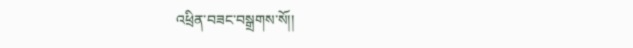འཕྲིན་བཟང་བསྒྲགས་སོ།།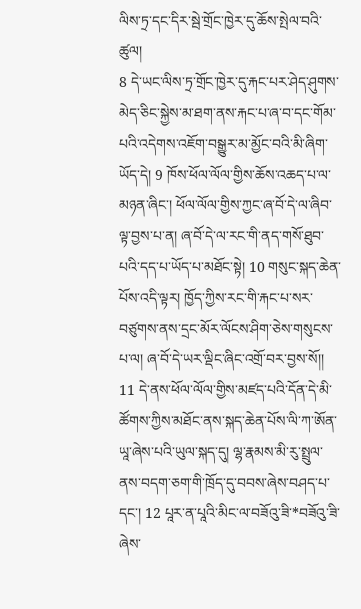ལིས་ཏྲ་དང་དིར་སྦེ་གྲོང་ཁྱེར་དུ་ཆོས་སྤེལ་བའི་ཚུལ།
8 དེ་ཡང་ལིས་ཏྲ་གྲོང་ཁྱེར་དུ་རྐང་པར་ཤེད་ཤུགས་མེད་ཅིང་སྐྱེས་མ་ཐག་ནས་རྐང་པ་ཞ་བ་དང་གོམ་པའི་འདེགས་འཇོག་བསྒྱུར་མ་མྱོང་བའི་མི་ཞིག་ཡོད་དེ། 9 ཁོས་ཕོལ་ལོལ་གྱིས་ཆོས་འཆད་པ་ལ་མཉན་ཞིང་། ཕོལ་ལོལ་གྱིས་ཀྱང་ཞ་བོ་དེ་ལ་ཞིབ་ལྟ་བྱས་པ་ན། ཞ་བོ་དེ་ལ་རང་གི་ནད་གསོ་ཐུབ་པའི་དད་པ་ཡོད་པ་མཐོང་སྟེ། 10 གསུང་སྐད་ཆེན་པོས་འདི་ལྟར། ཁྱོད་ཀྱིས་རང་གི་རྐང་པ་སར་བཙུགས་ནས་དྲང་མོར་ལོངས་ཤིག་ཅེས་གསུངས་པ་ལ། ཞ་བོ་དེ་ཡར་ལྡིང་ཞིང་འགྲོ་བར་བྱས་སོ།། 11 དེ་ནས་ཕོལ་ལོལ་གྱིས་མཛད་པའི་དོན་དེ་མི་ཚོགས་ཀྱིས་མཐོང་ནས་སྐད་ཆེན་པོས་ལི་ཀ་ཨོན་ཡཱ་ཞེས་པའི་ཡུལ་སྐད་དུ། ལྷ་རྣམས་མི་རུ་སྤྲུལ་ནས་བདག་ཅག་གི་ཁྲོད་དུ་བབས་ཞེས་བཤད་པ་དང་། 12 པཱར་ན་པཱའི་མིང་ལ་བཟོའུ་ཟི་*བཟོའུ་ཟི་ཞེས་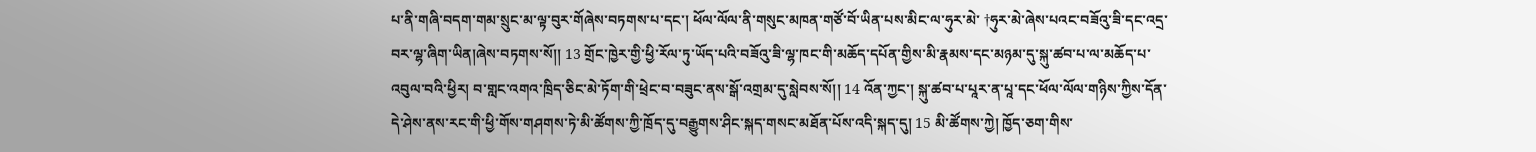པ་ནི་གཞི་བདག་གམ་སྲུང་མ་ལྟ་བུར་གོཞེས་བཏགས་པ་དང་། ཕོལ་ལོལ་ནི་གསུང་མཁན་གཙོ་བོ་ཡིན་པས་མིང་ལ་ཧུར་མེ་ †ཧུར་མེ་ཞེས་པའང་བཟོའུ་ཟི་དང་འདྲ་བར་ལྷ་ཞིག་ཡིན།ཞེས་བཏགས་སོ།། 13 གྲོང་ཁྱེར་གྱི་ཕྱི་རོལ་ཏུ་ཡོད་པའི་བཟོའུ་ཟི་ལྷ་ཁང་གི་མཆོད་དཔོན་གྱིས་མི་རྣམས་དང་མཉམ་དུ་སྐུ་ཚབ་པ་ལ་མཆོད་པ་འབུལ་བའི་ཕྱིར། བ་གླང་འགའ་ཁྲིད་ཅིང་མེ་ཏོག་གི་ཕྲེང་བ་བཟུང་ནས་སྒོ་འགྲམ་དུ་སླེབས་སོ།། 14 འོན་ཀྱང་། སྐུ་ཚབ་པ་པཱར་ན་པཱ་དང་ཕོལ་ལོལ་གཉིས་ཀྱིས་དོན་དེ་ཤེས་ནས་རང་གི་ཕྱི་གོས་གཤགས་ཏེ་མི་ཚོགས་ཀྱི་ཁྲོད་དུ་བརྒྱུགས་ཤིང་སྐད་གསང་མཐོན་པོས་འདི་སྐད་དུ། 15 མི་ཚོགས་ཀྱེ། ཁྱོད་ཅག་གིས་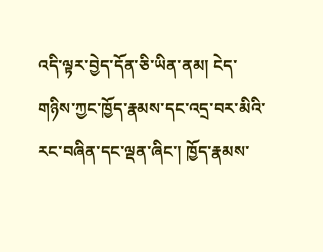འདི་ལྟར་བྱེད་དོན་ཅི་ཡིན་ནམ། ངེད་གཉིས་ཀྱང་ཁྱོད་རྣམས་དང་འདྲ་བར་མིའི་རང་བཞིན་དང་ལྡན་ཞིང་། ཁྱོད་རྣམས་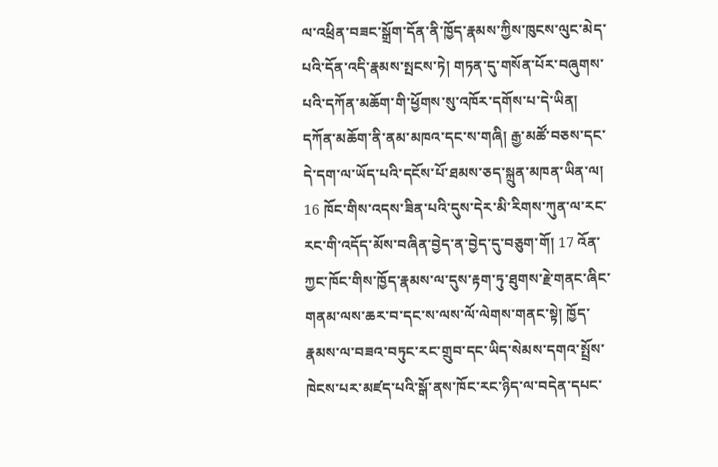ལ་འཕྲིན་བཟང་སྒྲོག་དོན་ནི་ཁྱོད་རྣམས་ཀྱིས་ཁུངས་ལུང་མེད་པའི་དོན་འདི་རྣམས་སྤངས་ཏེ། གཏན་དུ་གསོན་པོར་བཞུགས་པའི་དཀོན་མཆོག་གི་ཕྱོགས་སུ་འཁོར་དགོས་པ་དེ་ཡིན། དཀོན་མཆོག་ནི་ནམ་མཁའ་དང་ས་གཞི། རྒྱ་མཚོ་བཅས་དང་དེ་དག་ལ་ཡོད་པའི་དངོས་པོ་ཐམས་ཅད་སྐྲུན་མཁན་ཡིན་ལ། 16 ཁོང་གིས་འདས་ཟིན་པའི་དུས་དེར་མི་རིགས་ཀུན་ལ་རང་རང་གི་འདོད་མོས་བཞིན་བྱེད་ན་བྱེད་དུ་བཅུག་གོ། 17 འོན་ཀྱང་ཁོང་གིས་ཁྱོད་རྣམས་ལ་དུས་རྟག་ཏུ་ཐུགས་རྗེ་གནང་ཞིང་གནམ་ལས་ཆར་བ་དང་ས་ལས་ལོ་ལེགས་གནང་སྟེ། ཁྱོད་རྣམས་ལ་བཟའ་བཏུང་རང་གྲུབ་དང་ཡིད་སེམས་དགའ་སྤྲོས་ཁེངས་པར་མཛད་པའི་སྒོ་ནས་ཁོང་རང་ཉིད་ལ་བདེན་དཔང་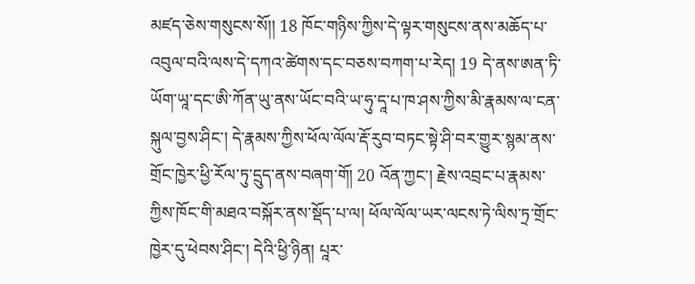མཛད་ཅེས་གསུངས་སོ།། 18 ཁོང་གཉིས་ཀྱིས་དེ་ལྟར་གསུངས་ནས་མཆོད་པ་འབུལ་བའི་ལས་དེ་དཀའ་ཚེགས་དང་བཅས་བཀག་པ་རེད། 19 དེ་ནས་ཨན་ཏི་ཡོག་ཡཱ་དང་ཨི་ཀོན་ཡུ་ནས་ཡོང་བའི་ཡ་ཧུ་དཱ་པ་ཁ་ཤས་ཀྱིས་མི་རྣམས་ལ་ངན་སྐུལ་བྱས་ཤིང་། དེ་རྣམས་ཀྱིས་ཕོལ་ལོལ་རྡོ་རུབ་བཏང་སྟེ་ཤི་བར་གྱུར་སྙམ་ནས་གྲོང་ཁྱེར་ཕྱི་རོལ་ཏུ་དྲུད་ནས་བཞག་གོ། 20 འོན་ཀྱང་། རྗེས་འབྲང་པ་རྣམས་ཀྱིས་ཁོང་གི་མཐའ་བསྐོར་ནས་སྡོད་པ་ལ། ཕོལ་ལོལ་ཡར་ལངས་ཏེ་ལིས་ཏྲ་གྲོང་ཁྱེར་དུ་ཕེབས་ཤིང་། དེའི་ཕྱི་ཉིན། པཱར་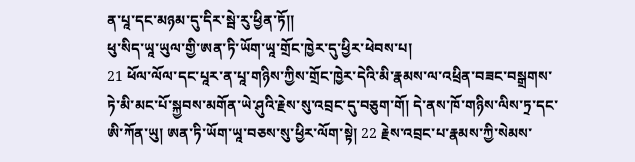ན་པཱ་དང་མཉམ་དུ་དིར་སྦེ་རུ་ཕྱིན་ཏོ།།
ཕུ་སིད་ཡཱ་ཡུལ་གྱི་ཨན་ཏི་ཡོག་ཡཱ་གྲོང་ཁྱེར་དུ་ཕྱིར་ཕེབས་པ།
21 ཕོལ་ལོལ་དང་པཱར་ན་པཱ་གཉིས་ཀྱིས་གྲོང་ཁྱེར་དེའི་མི་རྣམས་ལ་འཕྲིན་བཟང་བསྒྲགས་ཏེ་མི་མང་པོ་སྐྱབས་མགོན་ཡེ་ཤུའི་རྗེས་སུ་འབྲང་དུ་བཅུག་གོ། དེ་ནས་ཁོ་གཉིས་ལིས་ཏྲ་དང་ཨི་ཀོན་ཡུ། ཨན་ཏི་ཡོག་ཡཱ་བཅས་སུ་ཕྱིར་ལོག་སྟེ། 22 རྗེས་འབྲང་པ་རྣམས་ཀྱི་སེམས་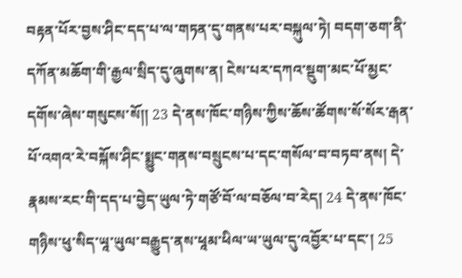བརྟན་པོར་བྱས་ཤིང་དད་པ་ལ་གཏན་དུ་གནས་པར་བསྐུལ་ཏེ། བདག་ཅག་ནི་དཀོན་མཆོག་གི་རྒྱལ་སྲིད་དུ་ཞུགས་ན། ངེས་པར་དཀའ་སྡུག་མང་པོ་མྱང་དགོས་ཞེས་གསུངས་སོ།། 23 དེ་ནས་ཁོང་གཉིས་ཀྱིས་ཆོས་ཚོགས་སོ་སོར་རྒན་པོ་འགའ་རེ་བསྐོས་ཤིང་སྨྱུང་གནས་བསྲུངས་པ་དང་གསོལ་བ་བཏབ་ནས། དེ་རྣམས་རང་གི་དད་པ་བྱེད་ཡུལ་ཏེ་གཙོ་བོ་ལ་བཅོལ་བ་རེད། 24 དེ་ནས་ཁོང་གཉིས་ཕུ་སིད་ཡཱ་ཡུལ་བརྒྱུད་ནས་ཕཱམ་ཕིལ་ཡ་ཡུལ་དུ་འབྱོར་པ་དང་། 25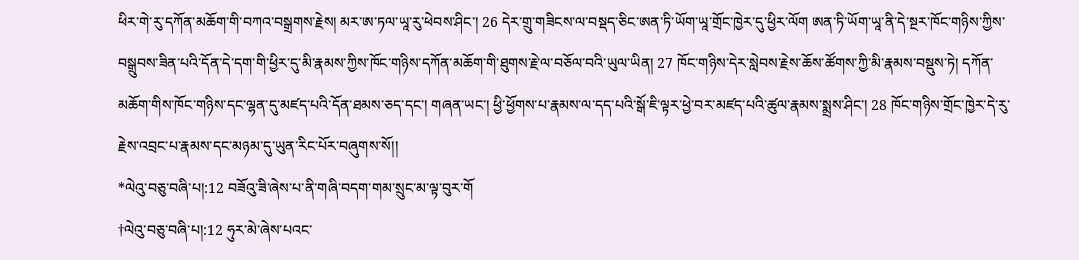ཕིར་གེ་རུ་དཀོན་མཆོག་གི་བཀའ་བསྒྲགས་རྗེས། མར་ཨ་ཏལ་ཡཱ་རུ་ཕེབས་ཤིང་། 26 དེར་གྲུ་གཟིངས་ལ་བསྡད་ཅིང་ཨན་ཏི་ཡོག་ཡཱ་གྲོང་ཁྱེར་དུ་ཕྱིར་ལོག ཨན་ཏི་ཡོག་ཡཱ་ནི་དེ་སྔར་ཁོང་གཉིས་ཀྱིས་བསྒྲུབས་ཟིན་པའི་དོན་དེ་དག་གི་ཕྱིར་དུ་མི་རྣམས་ཀྱིས་ཁོང་གཉིས་དཀོན་མཆོག་གི་ཐུགས་རྗེ་ལ་བཅོལ་བའི་ཡུལ་ཡིན། 27 ཁོང་གཉིས་དེར་སླེབས་རྗེས་ཆོས་ཚོགས་ཀྱི་མི་རྣམས་བསྡུས་ཏེ། དཀོན་མཆོག་གིས་ཁོང་གཉིས་དང་ལྷན་དུ་མཛད་པའི་དོན་ཐམས་ཅད་དང་། གཞན་ཡང་། ཕྱི་ཕྱོགས་པ་རྣམས་ལ་དད་པའི་སྒོ་ཇི་ལྟར་ཕྱེ་བར་མཛད་པའི་ཚུལ་རྣམས་སྨྲས་ཤིང་། 28 ཁོང་གཉིས་གྲོང་ཁྱེར་དེ་རུ་རྗེས་འབྲང་པ་རྣམས་དང་མཉམ་དུ་ཡུན་རིང་པོར་བཞུགས་སོ།།
*ལེའུ་བཅུ་བཞི་པ།:12 བཟོའུ་ཟི་ཞེས་པ་ནི་གཞི་བདག་གམ་སྲུང་མ་ལྟ་བུར་གོ
†ལེའུ་བཅུ་བཞི་པ།:12 ཧུར་མེ་ཞེས་པའང་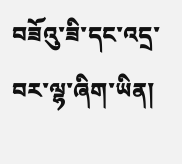བཟོའུ་ཟི་དང་འདྲ་བར་ལྷ་ཞིག་ཡིན།